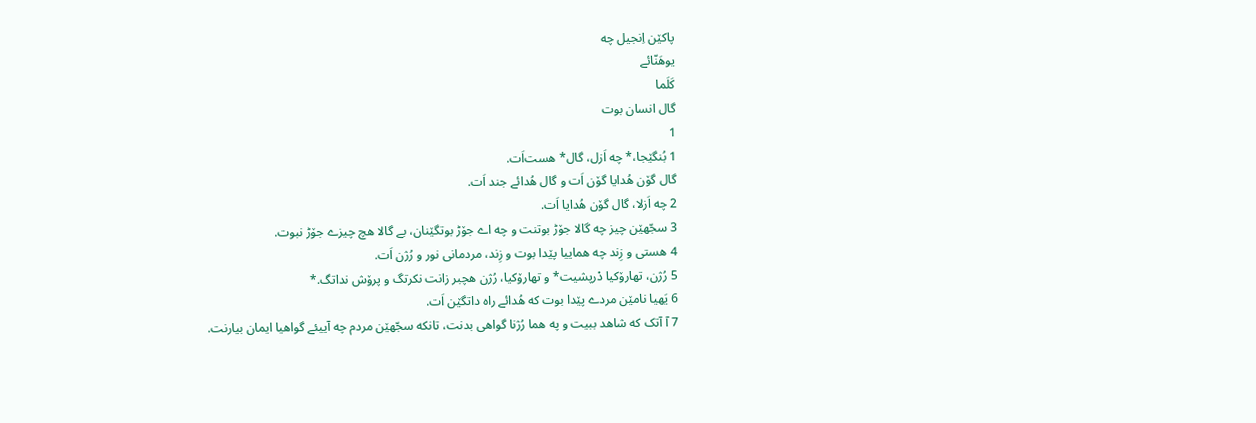پاکێن اِنجیل چه
یوهَنّائے
کَلَما
گال انسان بوت
1
1 بُنگێجا،* چه اَزل، گال* هست‌اَت.
گال گۆن هُدایا گۆن اَت و گال هُدائے جند اَت.
2 چه اَزلا، گال گۆن هُدایا اَت.
3 سجّهێن چیز چه گالا جۆڑ بوتنت و چه اے جۆڑ بوتگێنان، بے گالا هچ چیزے جۆڑ نبوت.
4 هستی و زِند چه هماییا پێدا بوت و زِند، مردمانی نور و رُژن اَت.
5 رُژن، تهارۆکیا دْرپشیت* و تهارۆکیا، رُژن هچبر زانت نکرتگ و پرۆش نداتگ.*
6 یَهیا نامێن مردے پێدا بوت که هُدائے راه داتگێن اَت.
7 آ آتک که شاهد ببیت و په هما رُژنا گواهی بدنت، تانکه سجّهێن مردم چه آییئے گواهیا ایمان بیارنت.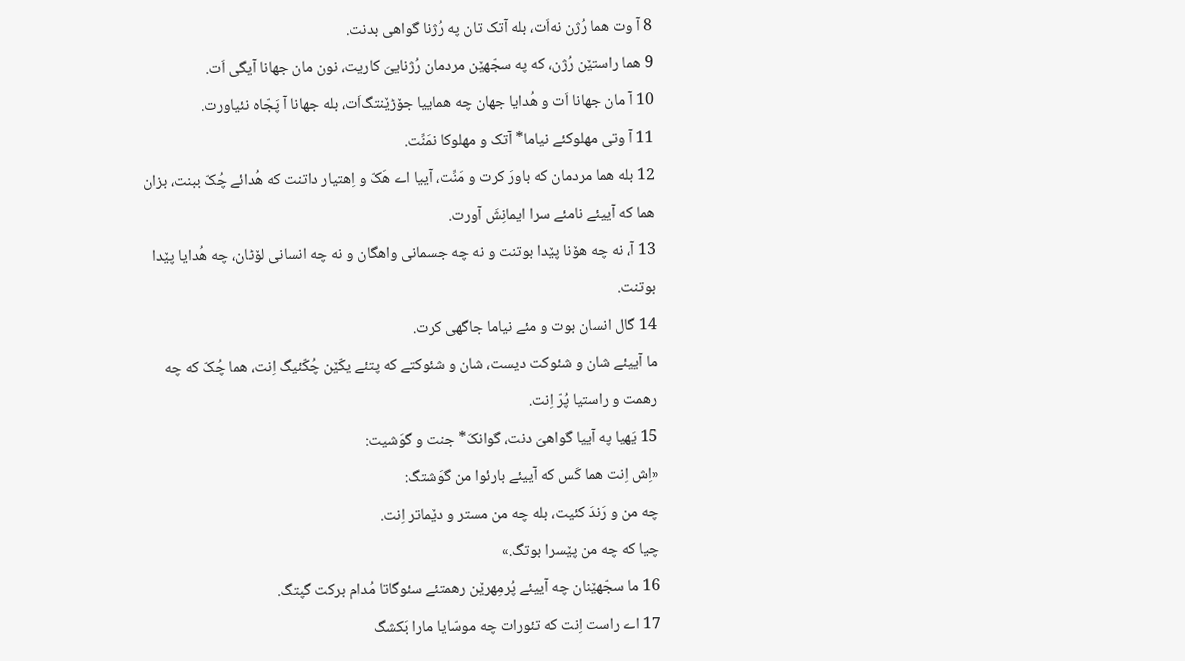8 آ وت هما رُژن نه‌اَت، بله آتک تان په رُژنا گواهی بدنت.
9 هما راستێن رُژن، که په سجّهێن مردمان رُژناییَ کاریت، نون مان جهانا آیگی اَت.
10 آ مان جهانا اَت و هُدایا جهان چه هماییا جۆڑێنتگ‌اَت، بله جهانا آ پَجّاه نئیاورت.
11 آ وتی مهلوکئے نیاما* آتک و مهلوکا نمَنِّت.
12 بله هما مردمان که باورَ کرت و مَنِّت، آییا اے هَکّ و اِهتیار داتنت که هُدائے چُکّ ببنت، بزان هما که آییئے نامئے سرا ایمانِشَ آورت.
13 آ، نه چه هۆنا پێدا بوتنت و نه چه جسمانی واهگان و نه چه انسانی لۆٹان، چه هُدایا پێدا بوتنت.
14 گال انسان بوت و مئے نیاما جاگهی کرت.
ما آییئے شان و شئوکت دیست، شان و شئوکتے که پتئے یکّێن چُکّئیگ اِنت، هما چُکّ که چه رهمت و راستیا پُرّ اِنت.
15 یَهیا په آییا گواهیَ دنت، گوانکَ* جنت و گوَشیت:
«اِش اِنت هما کَس که آییئے بارئوا من گوَشتگ:
چه من و رَندَ کئیت، بله چه من مستر و دێماتر اِنت.
چیا که چه من پێسرا بوتگ.»
16 ما سجّهێنان چه آییئے پُرمِهرێن رهمتئے سئوگاتا مُدام برکت گپتگ.
17 اے راست اِنت که تئورات چه موسّایا مارا بَکشگ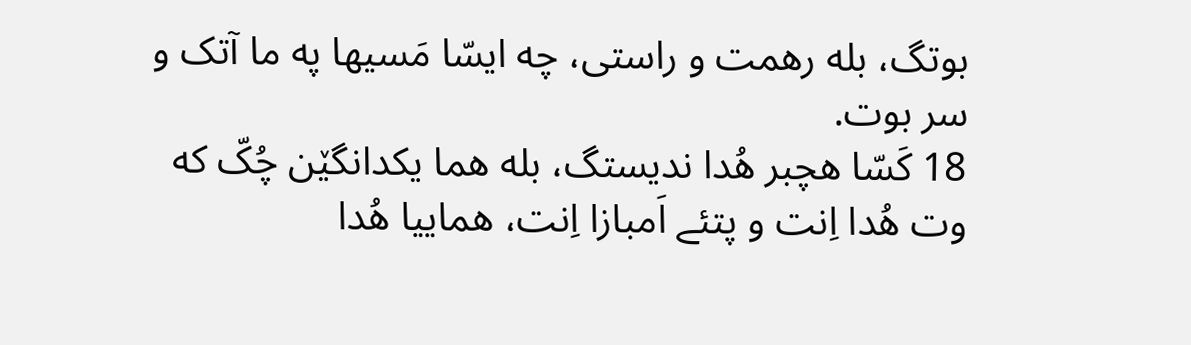بوتگ، بله رهمت و راستی، چه ایسّا مَسیها په ما آتک و سر بوت.
18 کَسّا هچبر هُدا ندیستگ، بله هما یکدانگێن چُکّ که وت هُدا اِنت و پتئے اَمبازا اِنت، هماییا هُدا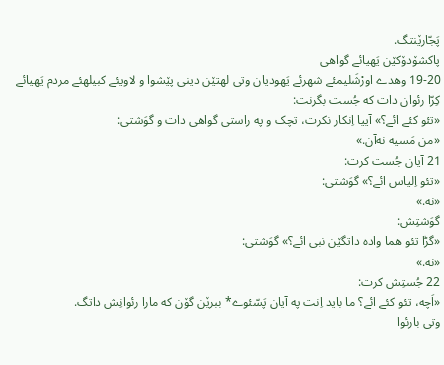پَجّارێنتگ.
پاکشۆدۆکێن یَهیائے گواهی
19-20 وهدے اورْشَلیمئے شهرئے یَهودیان وتی لهتێن دینی پێشوا و لاویئے کبیلهئے مردم یَهیائے کِرّا رئوان دات که جُست بگرنت:
«تئو کئے ائے؟» آییا اِنکار نکرت، تچک و په راستی گواهی دات و گوَشتی:
«من مَسیه نه‌آن.»
21 آیان جُست کرت:
«تئو اِلیاس ائے؟» گوَشتی:
«نه.»
گوَشتِش:
«گڑا تئو هما واده داتگێن نبی ائے؟» گوَشتی:
«نه.»
22 جُستِش کرت:
«اَچه، تئو کئے ائے؟ ما باید اِنت په آیان پَسّئوے* ببرێن گۆن که مارا رئوانِش داتگ.
وتی بارئوا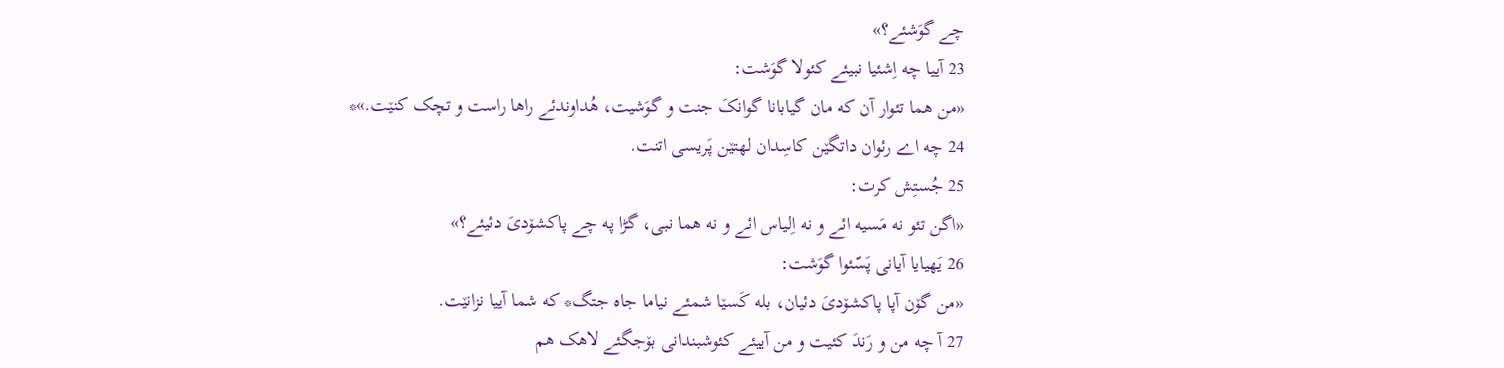چے گوَشئے؟»
23 آییا چه اِشئیا نبیئے کئولا گوَشت:
«من هما تئوار آن که مان گیابانا گوانکَ جنت و گوَشیت، هُداوندئے راها راست و تچک کنێت.»*
24 چه اے رئوان داتگێن کاسِدان لهتێن پَریسی اتنت.
25 جُستِش کرت:
«اگن تئو نه مَسیه ائے و نه اِلیاس ائے و نه هما نبی، گڑا په چے پاکشۆدیَ دئیئے؟»
26 یَهیایا آیانی پَسّئوا گوَشت:
«من گۆن آپا پاکشۆدیَ دئیان، بله کَسێا شمئے نیاما جاه جتگ* که شما آییا نزانێت.
27 آ چه من و رَندَ کئیت و من آییئے کئوشبندانی بۆجگئے لاهک هم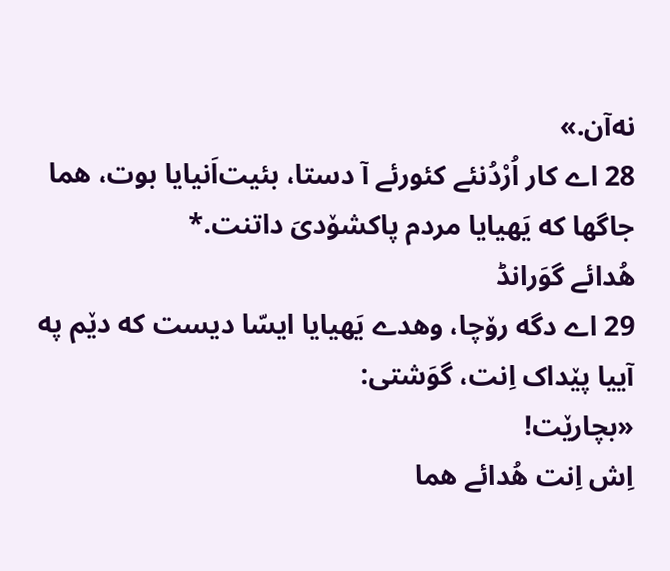نه‌آن.»
28 اے کار اُرْدُنئے کئورئے آ دستا، بئیت‌اَنیایا بوت، هما جاگها که یَهیایا مردم پاکشۆدیَ داتنت.*
هُدائے گوَرانڈ
29 اے دگه رۆچا، وهدے یَهیایا ایسّا دیست که دێم په آییا پێداک اِنت، گوَشتی:
«بچارێت!
اِش اِنت هُدائے هما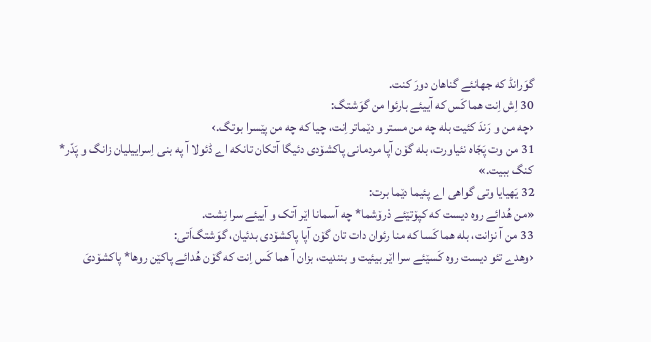گوَرانڈ که جهانئے گناهان دورَ کنت.
30 اِش اِنت هما کَس که آییئے بارئوا من گوَشتگ:
‹چه من و رَندَ کئیت بله چه من مستر و دێماتر اِنت، چیا که چه من پێسرا بوتگ.›
31 من وت پَجّاه نئیاورت، بله گۆن آپا مردمانی پاکشۆدی دئیگا آتکان تانکه اے ڈئولا آ په بنی اِسراییلیان زانگ و پَدّر* کنگ ببیت.»
32 یَهیایا وتی گواهی اے پئیما دێما برت:
«من هُدائے روه دیست که کپۆتێئے دْرۆشما* چه آسمانا اێر آتک و آییئے سرا نِشت.
33 من آ نزانت، بله هما کَسا که منا رئوان دات تان گۆن آپا پاکشۆدی بدئیان، گوَشتگ‌اَتی:
‹وهدے تئو دیست روه کَسێئے سرا اێر بیئیت و بنندیت، بزان آ هما کَس اِنت که گۆن هُدائے پاکێن روها* پاکشۆدیَ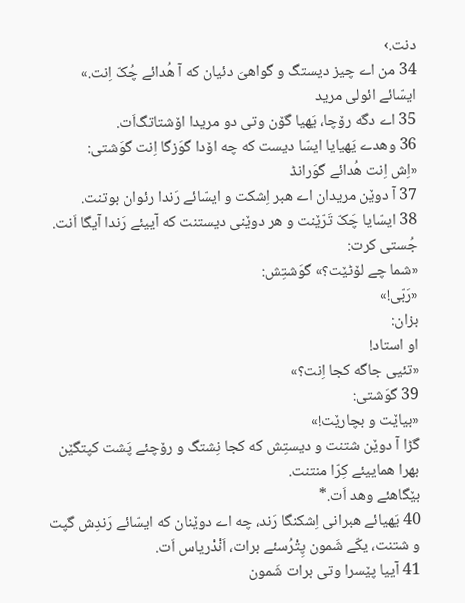دنت.›
34 من اے چیز دیستگ و گواهیَ دئیان که آ هُدائے چُکّ اِنت.»
ایسّائے ائولی مرید
35 اے دگه رۆچا، یَهیا گۆن وتی دو مریدا اۆشتاتگ‌اَت.
36 وهدے یَهیایا ایسّا دیست که چه اۆدا گوَزگا اِنت گوَشتی:
«اِش اِنت هُدائے گوَرانڈ
37 آ دوێن مریدان اے هبر اِشکت و ایسّائے رَندا رئوان بوتنت.
38 ایسّایا چَکّ تَرّێنت و هر دوێنی دیستنت که آییئے رَندا آیگا اَنت.
جُستی کرت:
«شما چے لۆٹێت؟» گوَشتِش:
«رَبّی!»
بزان:
او استاد!
«تئیی جاگه کجا اِنت؟»
39 گوَشتی:
«بیاێت و بچارێت!»
گڑا آ دوێن شتنت و دیستِش که کجا نِشتگ و رۆچئے پَشت کپتگێن بهرا هماییئے کِرّا منتنت.
بێگاهئے وهد اَت.*
40 یَهیائے هبرانی اِشکنگا رَند، چه اے دوێنان که ایسّائے رَندِش گپت و شتنت، یکّے شَمون پِتْرُسئے برات، اَنْدْریاس اَت.
41 آییا پێسرا وتی برات شَمون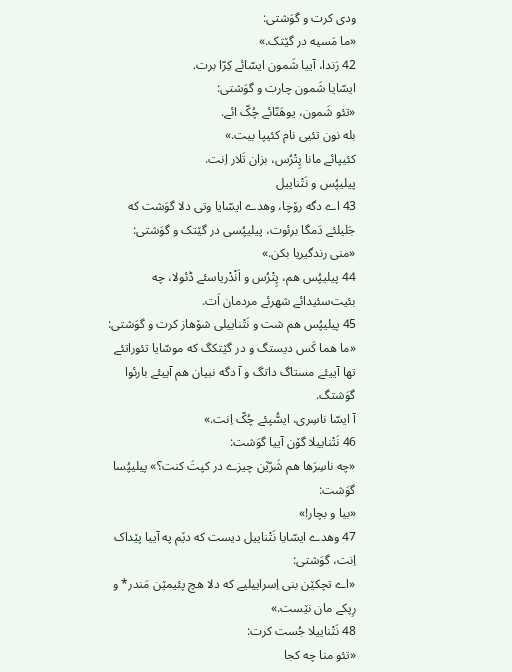ودی کرت و گوَشتی:
«ما مَسیه در گێتک.»
42 رَندا، آییا شَمون ایسّائے کِرّا برت.
ایسّایا شَمون چارت و گوَشتی:
«تئو شَمون، یوهَنّائے چُکّ ائے.
بله نون تئیی نام کئیپا بیت.»
کئیپائے مانا پِتْرُس، بزان تَلار اِنت.
پیلیپُس و نَتْناییل
43 اے دگه رۆچا، وهدے ایسّایا وتی دلا گوَشت که جَلیلئے دَمگا برئوت، پیلیپُسی در گێتک و گوَشتی:
«منی رندگیریا بکن.»
44 پیلیپُس هم، پِتْرُس و اَنْدْریاسئے ڈئولا، چه بئیت‌سئیدائے شهرئے مردمان اَت.
45 پیلیپُس هم شت و نَتْناییلی شۆهاز کرت و گوَشتی:
«ما هما کَس دیستگ و در گێتکگ که موسّایا تئوراتئے تها آییئے مستاگ داتگ و آ دگه نبیان هم آییئے بارئوا گوَشتگ.
آ ایسّا ناسِری، ایسُّپئے چُکّ اِنت.»
46 نَتْناییلا گۆن آییا گوَشت:
«چه ناسِرَها هم شَرّێن چیزے در کپتَ کنت؟» پیلیپُسا گوَشت:
«بیا و بچار!»
47 وهدے ایسّایا نَتْناییل دیست که دێم په آییا پێداک اِنت، گوَشتی:
«اے تچکێن بنی اِسراییلیے که دلا هچ پئیمێن مَندر* و رِپکے مان نێست.»
48 نَتْناییلا جُست کرت:
«تئو منا چه کجا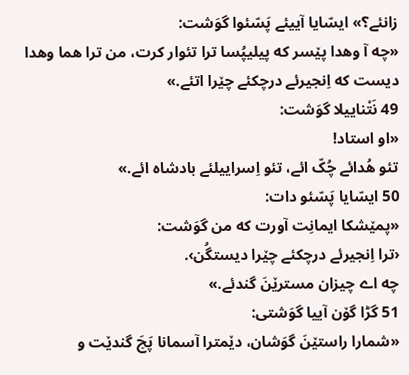زانئے؟» ایسّایا آییئے پَسّئوا گوَشت:
«چه آ وهدا پێسر که پیلیپُسا ترا تئوار کرت، من ترا هما وهدا دیست که اِنجیرئے درچکئے چێرا اتئے.»
49 نَتْناییلا گوَشت:
«او استاد!
تئو هُدائے چُکّ ائے، تئو اِسراییلئے بادشاه ائے.»
50 ایسّایا پَسّئو دات:
«پمێشکا ایمانِت آورت که من گوَشت:
‹ترا اِنجیرئے درچکئے چێرا دیستگُن›.
چه اے چیزان مسترێنَ گندئے.»
51 گڑا گۆن آییا گوَشتی:
«شمارا راستێنَ گوَشان، دێمترا آسمانا پَچَ گندێت و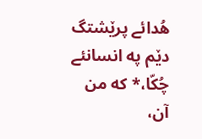هُدائے پرێشتگ دێم په انسانئے چُکّا،* که من آن،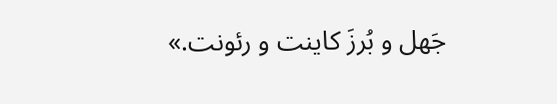جَهل و بُرزَ کاینت و رئونت.»